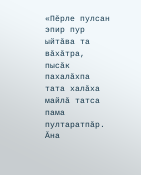«Пĕрле пулсан эпир пур ыйтăва та вăхăтра, пысăк пахалăхпа тата халăха майлă татса пама пултаратпăр. Ăна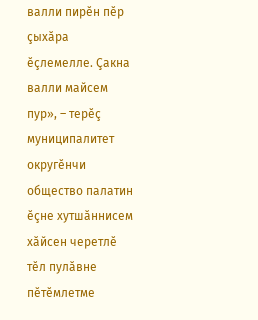валли пирĕн пĕр çыхăра ĕçлемелле. Çакна валли майсем пур», – терĕç муниципалитет округĕнчи общество палатин ĕçне хутшăннисем хăйсен черетлĕ тĕл пулăвне пĕтĕмлетме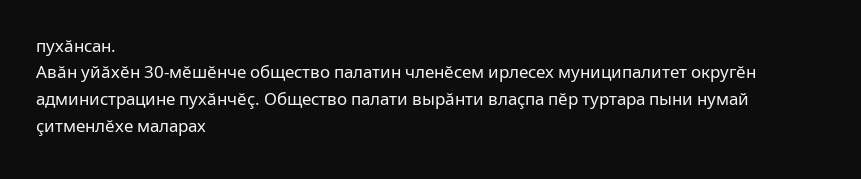пухăнсан.
Авăн уйăхĕн 30-мĕшĕнче общество палатин членĕсем ирлесех муниципалитет округĕн администрацине пухăнчĕç. Общество палати вырăнти влаçпа пĕр туртара пыни нумай çитменлĕхе маларах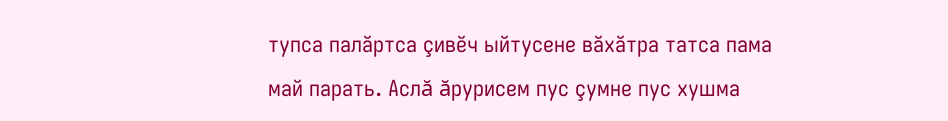тупса палăртса çивĕч ыйтусене вăхăтра татса пама май парать. Аслă ăрурисем пус çумне пус хушма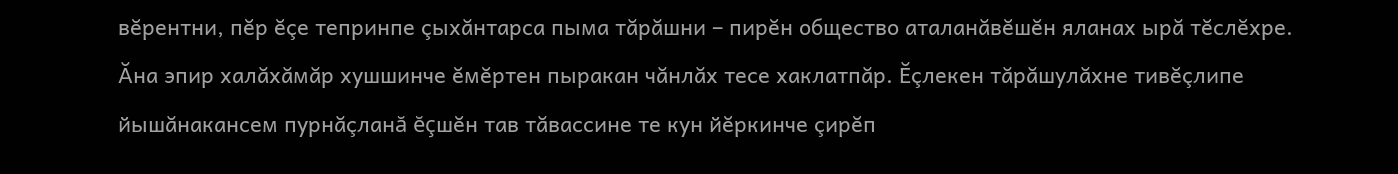вĕрентни, пĕр ĕçе тепринпе çыхăнтарса пыма тăрăшни – пирĕн общество аталанăвĕшĕн яланах ырă тĕслĕхре. Ăна эпир халăхăмăр хушшинче ĕмĕртен пыракан чăнлăх тесе хаклатпăр. Ĕçлекен тăрăшулăхне тивĕçлипе йышăнакансем пурнăçланă ĕçшĕн тав тăвассине те кун йĕркинче çирĕп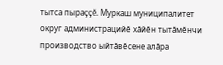тытса пыраççĕ. Муркаш муниципалитет округ администрацийĕ хăйĕн тытăмĕнчи производство ыйтăвĕсене алăра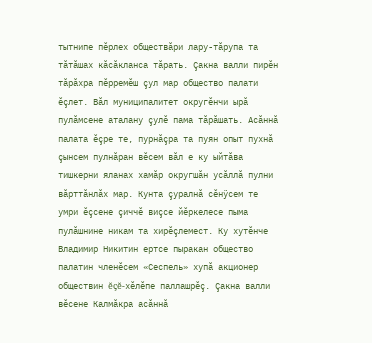тытнипе пĕрлех обществăри лару-тăрупа та тăтăшах кăсăкланса тăрать. Çакна валли пирĕн тăрăхра пĕрремĕш çул мар общество палати ĕçлет. Вăл муниципалитет округĕнчи ырă пулăмсене аталану çулĕ пама тăрăшать. Асăннă палата ĕçре те, пурнăçра та пуян опыт пухнă çынсем пулнăран вĕсем вăл е ку ыйтăва тишкерни яланах хамăр округшăн усăллă пулни вăрттăнлăх мар. Кунта çуралнă сĕнÿсем те умри ĕçсене çиччĕ виçсе йĕркелесе пыма пулăшнине никам та хирĕçлемест. Ку хутĕнче Владимир Никитин ертсе пыракан общество палатин членĕсем «Сеспель» хупă акционер обществин ĕçĕ-хĕлĕпе паллашрĕç. Çакна валли вĕсене Калмăкра асăннă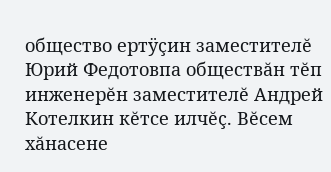общество ертÿçин заместителĕ Юрий Федотовпа обществăн тĕп инженерĕн заместителĕ Андрей Котелкин кĕтсе илчĕç. Вĕсем хăнасене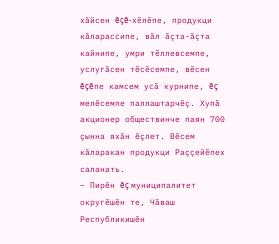хăйсен ĕçĕ-хĕлĕпе, продукци кăларассипе, вăл ăçта-ăçта кайнипе, умри тĕллевсемпе, услугăсен тĕсĕсемпе, вĕсен ĕçĕпе камсем усă курнипе, ĕç мелĕсемпе паллаштарчĕç. Хупă акционер обществинче паян 700 çынна яхăн ĕçлет. Вĕсем кăларакан продукци Раççейĕпех саланать.
– Пирĕн ĕç муниципалитет округĕшĕн те, Чăваш Республикишĕн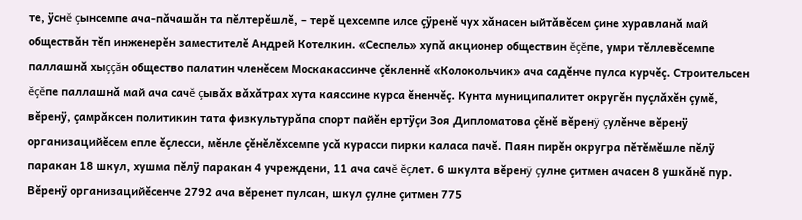те, ÿснĕ çынсемпе ача-пăчашăн та пĕлтерĕшлĕ, – терĕ цехсемпе илсе çÿренĕ чух хăнасен ыйтăвĕсем çине хуравланă май обществăн тĕп инженерĕн заместителĕ Андрей Котелкин. «Сеспель» хупă акционер обществин ĕçĕпе, умри тĕллевĕсемпе паллашнă хыççăн общество палатин членĕсем Москакассинче çĕкленнĕ «Колокольчик» ача садĕнче пулса курчĕç. Строительсен ĕçĕпе паллашнă май ача сачĕ çывăх вăхăтрах хута каяссине курса ĕненчĕç. Кунта муниципалитет округĕн пуçлăхĕн çумĕ, вĕренÿ, çамрăксен политикин тата физкультурăпа спорт пайĕн ертÿçи Зоя Дипломатова çĕнĕ вĕренÿ çулĕнче вĕренÿ организацийĕсем епле ĕçлесси, мĕнле çĕнĕлĕхсемпе усă курасси пирки каласа пачĕ. Паян пирĕн округра пĕтĕмĕшле пĕлÿ паракан 18 шкул, хушма пĕлÿ паракан 4 учреждени, 11 ача сачĕ ĕçлет. 6 шкулта вĕренÿ çулне çитмен ачасен 8 ушкăнĕ пур. Вĕренÿ организацийĕсенче 2792 ача вĕренет пулсан, шкул çулне çитмен 775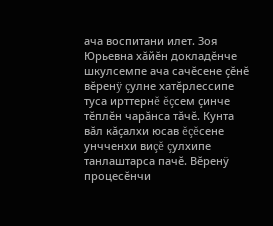ача воспитани илет. Зоя Юрьевна хăйĕн докладĕнче шкулсемпе ача сачĕсене çĕнĕ вĕренÿ çулне хатĕрлессипе туса ирттернĕ ĕçсем çинче тĕплĕн чарăнса тăчĕ. Кунта вăл кăçалхи юсав ĕçĕсене унчченхи виçĕ çулхипе танлаштарса пачĕ. Вĕренÿ процесĕнчи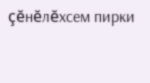çĕнĕлĕхсем пирки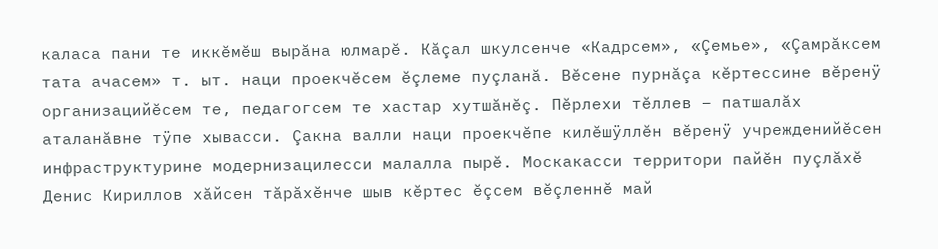каласа пани те иккĕмĕш вырăна юлмарĕ. Кăçал шкулсенче «Кадрсем», «Çемье», «Çамрăксем тата ачасем» т. ыт. наци проекчĕсем ĕçлеме пуçланă. Вĕсене пурнăçа кĕртессине вĕренÿ организацийĕсем те, педагогсем те хастар хутшăнĕç. Пĕрлехи тĕллев – патшалăх аталанăвне тÿпе хывасси. Çакна валли наци проекчĕпе килĕшÿллĕн вĕренÿ учрежденийĕсен инфраструктурине модернизацилесси малалла пырĕ. Москакасси территори пайĕн пуçлăхĕ Денис Кириллов хăйсен тăрăхĕнче шыв кĕртес ĕçсем вĕçленнĕ май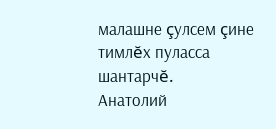малашне çулсем çине тимлĕх пуласса шантарчĕ.
Анатолий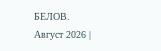БЕЛОВ.
Август 2026 |